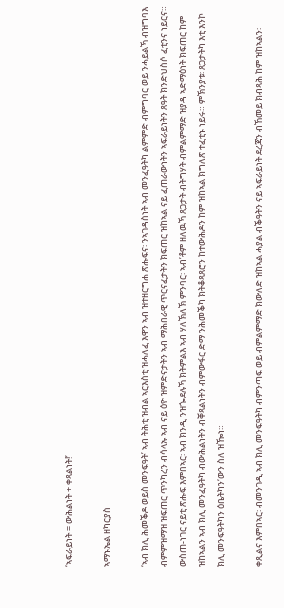‘ኣፍራይነት = ውሕልነት + ቀጻልነት!’

ኣማኑኤል ዘካርያስ

‘ኣብ ክሊ ሕመቕዶ ወይስ መንፍዓት’ ኣብ ትሕቲ ዝብል ኣርእስቲ ዝሓለፈ እዋን ኣብ ዝተዘርግሐ ጽሑፍና፡ ንኣገዳስነት ኣብ መንፈዓትካ ልምምድ ብምግባር ወይ ንሓይልኻ ብዝግባእ ብምምዝማዝ ዝፍጠር ጥንካረን ብሳላኡ ኣብ ናይ ዕዮ ዝምድናታትን ኣብ ማሕበራዊ ጥርናፈታትን ክፍጠር ዝከኣል ናይ ፈጠራውነትን ኣፍራይነትን ጸዓት ክንድህስሶ ፈቲንና ነይርና። ውስጠ-ነገር ናይቲ ጽሑፍ እምበኣር፡ ኣብ ክንዲ ንዝጐደሉኻ ክትምልእ ኣብ ሃለኽለኽ ምንባር፡ ኣብ’ቶም ዘለዉኻ ጸጋታት ብትግሃት ብምልምማድ ዝያዳ ኣድማዕነት ክፍጠር ከም ዝከኣልን ኣብ ክሊ መንፈዓትካ ብውሕልነትን ብቐጻልነትን ብምውፋር ድማ ንሕመቕካ ክትቆጻጸሮን ከተውሕዶን ከም ዝከኣል ክግለጽ ተፈቲኑ ነይሩ። ምኽንያቱ፡ ጸጋታትካ እቲ እንኮ ክሊ መንፍዓትካን ዕቤትካን‘ውን ስለ ዝዀነ።

ቀጺልና እምበኣር፡ ብመንገዲ ኣብ ክሊ መንፍዓትካ ብምንጣፍ ወይ ብምልምማድ ክውለድ ዝከኣል ሓያል ብቕዓትን ናይ ኣፍራይነት ደረጃን ብኸመይ ክብጻሕ ከም ዝከኣልን፡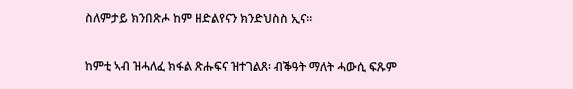ስለምታይ ክንበጽሖ ከም ዘድልየናን ክንድህስስ ኢና።

ከምቲ ኣብ ዝሓለፈ ክፋል ጽሑፍና ዝተገልጸ፡ ብቕዓት ማለት ሓውሲ ፍጹም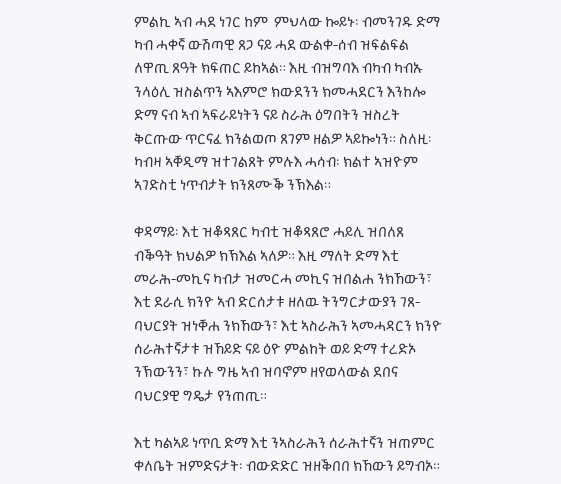ምልኪ ኣብ ሓደ ነገር ከም  ምህላው ኰይኑ፡ ብመንገዱ ድማ ካብ ሓቀኛ ውሽጣዊ ጸጋ ናይ ሓደ ውልቀ-ሰብ ዝፍልፍል ለዋጢ ጸዓት ክፍጠር ይከኣል። እዚ ብዝግባእ ብካብ ካብኡ ንላዕሊ ዝስልጥን ኣእምሮ ክውደንን ክመሓደርን እንከሎ ድማ ናብ ኣብ ኣፍራይነትን ናይ ስራሕ ዕግበትን ዝስረት ቅርጡው ጥርናፈ ክንልወጦ ጸገም ዘልዎ ኣይኰነን። ስለዚ፡ ካብዛ ኣቐዲማ ዝተገልጸት ምሉእ ሓሳብ፡ ክልተ ኣዝዮም ኣገድስቲ ነጥብታት ክንጸሙቕ ንኽእል።

ቀዳማይ፡ እቲ ዝቆጻጸር ካብቲ ዝቆጻጸሮ ሓይሊ ዝበለጸ ብቕዓት ክህልዎ ክኽእል ኣለዎ። እዚ ማለት ድማ እቲ መራሕ-መኪና ካብታ ዝመርሓ መኪና ዝበልሐ ንክኸውን፣ እቲ ደራሲ ክንዮ ኣብ ድርሰታቱ ዘለዉ ትንግርታውያን ገጸ-ባህርያት ዝነቐሐ ንክኸውን፣ እቲ ኣስራሕን ኣመሓዳርን ክንዮ ሰራሕተኛታቱ ዝኸይድ ናይ ዕዮ ምልከት ወይ ድማ ተረድኦ ንኽውንን፣ ኩሉ ግዜ ኣብ ዝባኖም ዘየወላውል ደበና ባህርያዊ ግዴታ የንጠጢ።

እቲ ካልኣይ ነጥቢ ድማ እቲ ንኣስራሕን ሰራሕተኛን ዝጠምር ቀለቤት ዝምድናታት፡ ብውድድር ዝዘቕበበ ክኸውን ይግብኦ።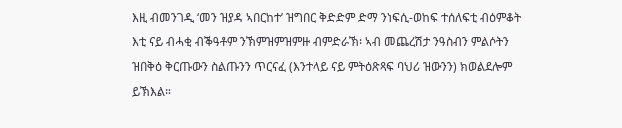እዚ ብመንገዲ ‘መን ዝያዳ ኣበርከተ’ ዝግበር ቅድድም ድማ ንነፍሲ-ወከፍ ተሰለፍቲ ብዕምቆት እቲ ናይ ብሓቂ ብቕዓቶም ንኽምዝምዝምዙ ብምድራኽ፡ ኣብ መጨረሽታ ንዓስብን ምልሶትን ዝበቅዕ ቅርጡውን ስልጡንን ጥርናፈ (እንተላይ ናይ ምትዕጽጻፍ ባህሪ ዝውንን) ክወልደሎም ይኽእል።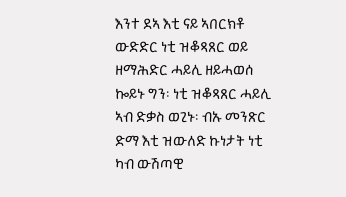እንተ ደኣ እቲ ናይ ኣበርክቶ ውድድር ነቲ ዝቆጻጸር ወይ ዘማሕድር ሓይሊ ዘይሓወሰ ኰይኑ ግን፡ ነቲ ዝቆጻጸር ሓይሊ ኣብ ድቃስ ወጊኑ፡ ብኡ መንጽር ድማ እቲ ዝውለድ ኩነታት ነቲ ካብ ውሽጣዊ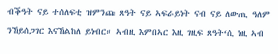ብቕዓት ናይ ተሰለፍቲ ዝምንጩ ጸዓት ናይ ኣፍራይነት ናብ ናይ ለውጢ ዓለም ንኸይሰጋገር እናኸልከለ ይነብር። ኣብዚ እምበኣር እዚ ገዚፍ ጸዓት‘ሲ ነዚ ኣብ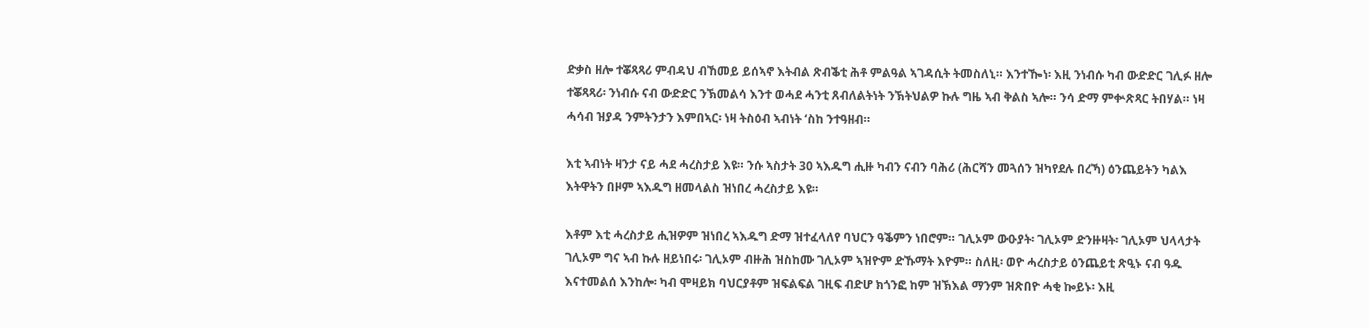ድቃስ ዘሎ ተቖጻጻሪ ምብዳህ ብኸመይ ይሰኣኖ እትብል ጽብቕቲ ሕቶ ምልዓል ኣገዳሲት ትመስለኒ። እንተዀነ፡ እዚ ንነብሱ ካብ ውድድር ገሊፉ ዘሎ ተቖጻጻሪ፡ ንነብሱ ናብ ውድድር ንኽመልሳ እንተ ወሓደ ሓንቲ ጸብለልትነት ንኽትህልዎ ኩሉ ግዜ ኣብ ቅልስ ኣሎ። ንሳ ድማ ምቍጽጻር ትበሃል። ነዛ ሓሳብ ዝያዳ ንምትንታን እምበኣር፡ ነዛ ትስዕብ ኣብነት ‘ስከ ንተዓዘብ።

እቲ ኣብነት ዛንታ ናይ ሓደ ሓረስታይ እዩ። ንሱ ኣስታት 30 ኣእዱግ ሒዙ ካብን ናብን ባሕሪ (ሕርሻን መጓሰን ዝካየደሉ በረኻ) ዕንጨይትን ካልእ እትዋትን በዞም ኣእዱግ ዘመላልስ ዝነበረ ሓረስታይ እዩ።

እቶም እቲ ሓረስታይ ሒዝዎም ዝነበረ ኣእዱግ ድማ ዝተፈላለየ ባህርን ዓቕምን ነበሮም። ገሊኦም ውዑያት፡ ገሊኦም ድንዙዛት፡ ገሊኦም ህላላታት ገሊኦም ግና ኣብ ኩሉ ዘይነበሩ፡ ገሊኦም ብዙሕ ዝስከሙ ገሊኦም ኣዝዮም ድኹማት እዮም። ስለዚ፡ ወዮ ሓረስታይ ዕንጨይቲ ጽዒኑ ናብ ዓዱ እናተመልሰ እንከሎ፡ ካብ ሞዛይክ ባህርያቶም ዝፍልፍል ገዚፍ ብድሆ ክጎንፎ ከም ዝኽእል ማንም ዝጽበዮ ሓቂ ኰይኑ፡ እዚ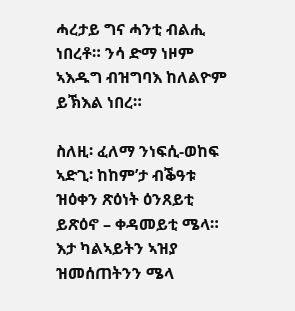ሓረታይ ግና ሓንቲ ብልሒ ነበረቶ። ንሳ ድማ ነዞም ኣእዱግ ብዝግባእ ከለልዮም ይኽእል ነበረ።

ስለዚ፡ ፈለማ ንነፍሲ-ወከፍ ኣድጊ፡ ከከም’ታ ብቕዓቱ ዝዕቀን ጽዕነት ዕንጸይቲ ይጽዕኖ – ቀዳመይቲ ሜላ። እታ ካልኣይትን ኣዝያ ዝመሰጠትንን ሜላ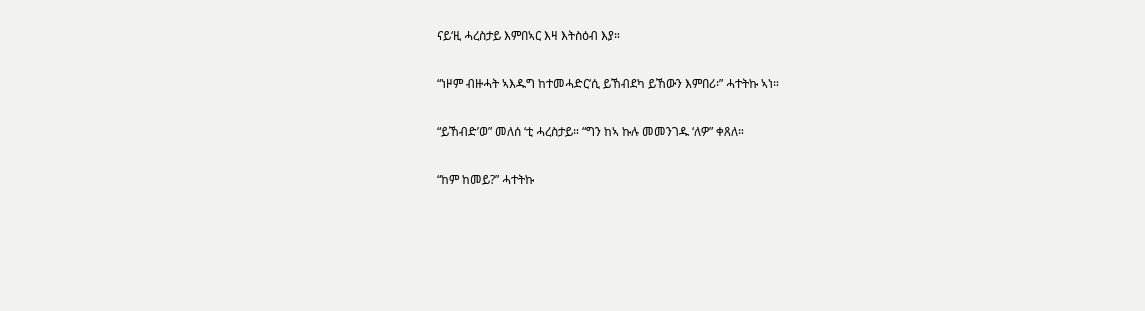ናይ‘ዚ ሓረስታይ እምበኣር እዛ እትስዕብ እያ።

“ነዞም ብዙሓት ኣእዱግ ከተመሓድር‘ሲ ይኸብደካ ይኸውን እምበሪ፡” ሓተትኩ ኣነ።

“ይኸብድ’ወ” መለሰ ‘ቲ ሓረስታይ። “ግን ከኣ ኩሉ መመንገዱ ‘ለዎ” ቀጸለ።

“ከም ከመይ?” ሓተትኩ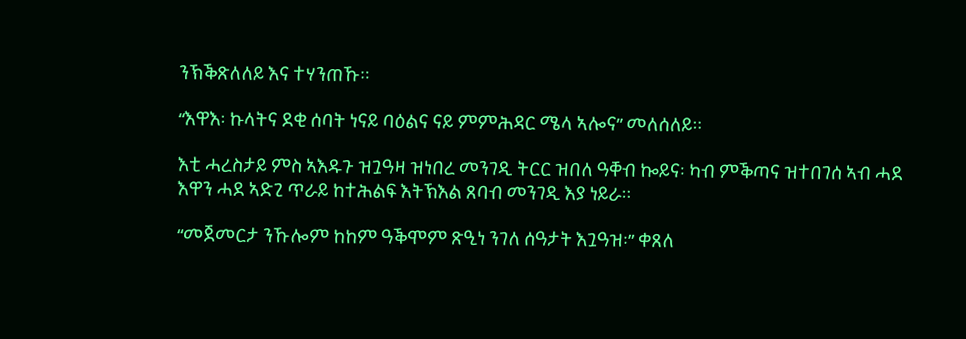ንኽቕጽለለይ እና ተሃንጠኹ።

“እዋእ፡ ኩላትና ደቂ ሰባት ነናይ ባዕልና ናይ ምምሕዳር ሜላ ኣሎና” መለሰለይ።

እቲ ሓረስታይ ምስ ኣእዱጉ ዝጓዓዛ ዝነበረ መንገዲ ትርር ዝበለ ዓቐብ ኰይና፡ ካብ ምቕጣና ዝተበገሰ ኣብ ሓደ እዋን ሓደ ኣድጊ ጥራይ ከተሕልፍ እትኽእል ጸባብ መንገዲ እያ ነይራ።

“መጀመርታ ንኹሎም ከከም ዓቕሞም ጽዒነ ንገለ ሰዓታት እጓዓዝ፡” ቀጸለ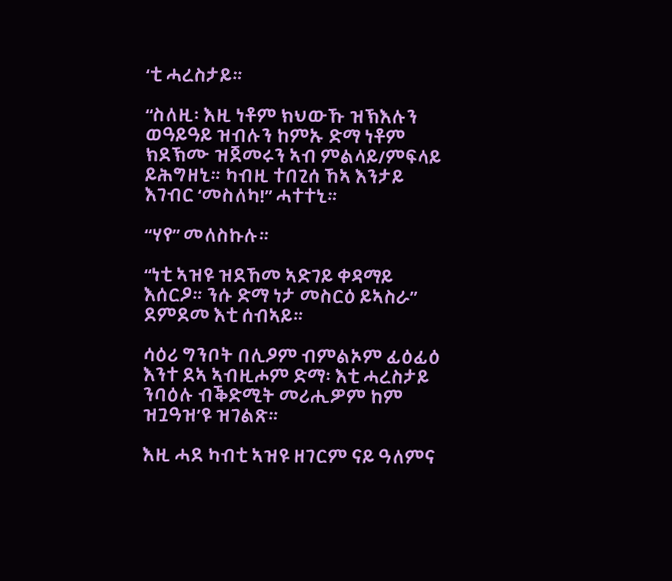‘ቲ ሓረስታይ።

“ስለዚ፡ እዚ ነቶም ክህውኹ ዝኽእሉን ወዓይዓይ ዝብሉን ከምኡ ድማ ነቶም ክደኽሙ ዝጀመሩን ኣብ ምልላይ/ምፍላይ ይሕግዘኒ። ካብዚ ተበጊሰ ኸኣ እንታይ እገብር ‘መስለካ!” ሓተተኒ።

“ሃየ” መለስኩሉ።

“ነቲ ኣዝዩ ዝደኸመ ኣድገይ ቀዳማይ እሰርዖ። ንሱ ድማ ነታ መስርዕ ይኣስራ” ደምደመ እቲ ሰብኣይ።

ሳዕሪ ግንቦት በሊዖም ብምልኦም ፊዕፊዕ እንተ ደኣ ኣብዚሖም ድማ፡ እቲ ሓረስታይ ንባዕሉ ብቕድሚት መሪሒዎም ከም ዝጓዓዝ’ዩ ዝገልጽ።

እዚ ሓደ ካብቲ ኣዝዩ ዘገርም ናይ ዓለምና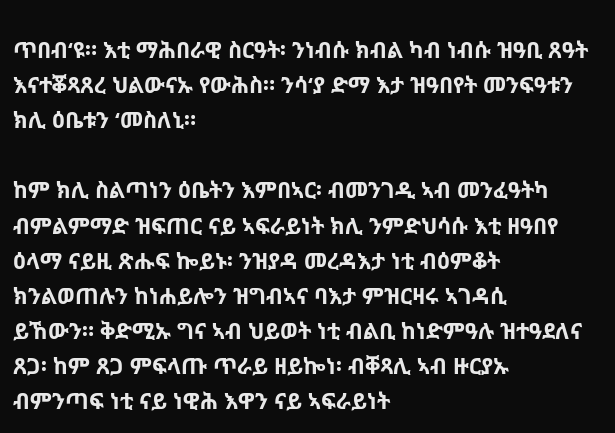ጥበብ‘ዩ። እቲ ማሕበራዊ ስርዓት፡ ንነብሱ ክብል ካብ ነብሱ ዝዓቢ ጸዓት እናተቖጻጸረ ህልውናኡ የውሕስ። ንሳ‘ያ ድማ እታ ዝዓበየት መንፍዓቱን ክሊ ዕቤቱን ‘መስለኒ።

ከም ክሊ ስልጣነን ዕቤትን እምበኣር፡ ብመንገዲ ኣብ መንፈዓትካ ብምልምማድ ዝፍጠር ናይ ኣፍራይነት ክሊ ንምድህሳሱ እቲ ዘዓበየ ዕላማ ናይዚ ጽሑፍ ኰይኑ፡ ንዝያዳ መረዳእታ ነቲ ብዕምቆት ክንልወጠሉን ከነሐይሎን ዝግብኣና ባእታ ምዝርዛሩ ኣገዳሲ ይኸውን። ቅድሚኡ ግና ኣብ ህይወት ነቲ ብልቢ ከነድምዓሉ ዝተዓደለና ጸጋ፡ ከም ጸጋ ምፍላጡ ጥራይ ዘይኰነ፡ ብቐጻሊ ኣብ ዙርያኡ ብምንጣፍ ነቲ ናይ ነዊሕ እዋን ናይ ኣፍራይነት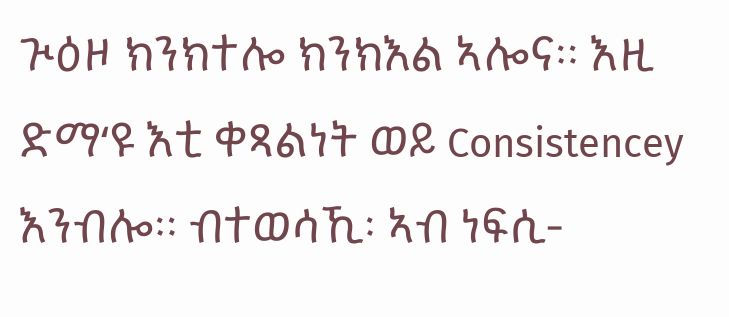ጒዕዞ ክንክተሎ ክንክእል ኣሎና። እዚ ድማ‘ዩ እቲ ቀጻልነት ወይ Consistencey እንብሎ። ብተወሳኺ፡ ኣብ ነፍሲ-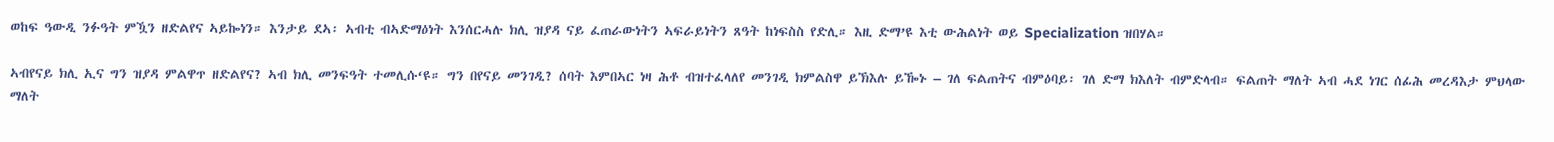ወከፍ ዓውዲ ንፉዓት ምዃን ዘድልየና ኣይኰነን። እንታይ ደኣ፡ ኣብቲ ብኣድማዕነት እንሰርሓሉ ክሊ ዝያዳ ናይ ፈጠራውነትን ኣፍራይነትን ጸዓት ከነፍስስ የድሊ። እዚ ድማ’ዩ እቲ ውሕልነት ወይ Specialization ዝበሃል።

ኣብየናይ ክሊ ኢና ግን ዝያዳ ምልዋጥ ዘድልየና? ኣብ ክሊ መንፍዓት ተመሊሱ‘ዩ። ግን በየናይ መንገዲ? ሰባት እምበኣር ነዛ ሕቶ ብዝተፈላለየ መንገዲ ክምልስዋ ይኽእሉ ይዀኑ – ገለ ፍልጠትና ብምዕባይ፡ ገለ ድማ ክእለት ብምድላብ። ፍልጠት ማለት ኣብ ሓደ ነገር ሰፊሕ መረዳእታ ምህላው ማለት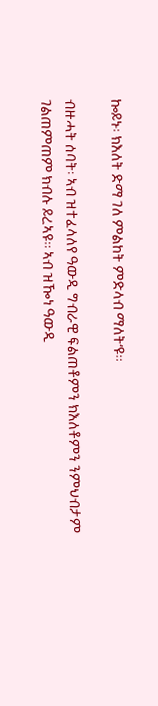ኰይኑ፡ ክእለት ድማ ገለ ምልከት ምድላብ ማለት‘ዩ።

ብዙሓት ሰባት፡ ኣብ ዝተፈላለየ ዓውዲ ግብራዊ ፍልጠቶምን ክእለቶምን ንምህብታም ገልጠምጠም ክብሉ ይረኣዩ። ኣብ ዝዀነ ዓውዲ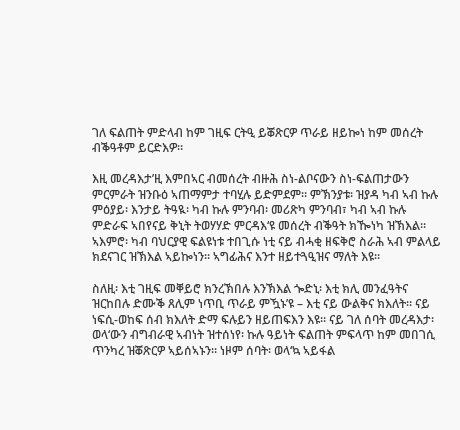ገለ ፍልጠት ምድላብ ከም ገዚፍ ርትዒ ይቖጽርዎ ጥራይ ዘይኰነ ከም መሰረት ብቕዓቶም ይርድእዎ።

እዚ መረዳእታ’ዚ እምበኣር ብመሰረት ብዙሕ ስነ-ልቦናውን ስነ-ፍልጠታውን ምርምራት ዝንቡዕ ኣጠማምታ ተባሂሉ ይድምደም። ምኽንያቱ፡ ዝያዳ ካብ ኣብ ኩሉ ምዕያይ፡ እንታይ ትዓዪ፡ ካብ ኩሉ ምንባብ፡ መሪጽካ ምንባብ፣ ካብ ኣብ ኩሉ ምድራፍ ኣበየናይ ቅኒት ትወሃሃድ ምርዳእ‘ዩ መሰረት ብቕዓት ክዀነካ ዝኽእል። ኣእምሮ፡ ካብ ባህርያዊ ፍልዩነቱ ተበጊሱ ነቲ ናይ ብሓቂ ዘፍቅሮ ስራሕ ኣብ ምልላይ ክደናገር ዝኽእል ኣይኰነን። ኣግፊሕና እንተ ዘይተጓዒዝና ማለት እዩ።

ስለዚ፡ እቲ ገዚፍ መቐይሮ ክንረኽበሉ እንኽእል ጐድኒ፡ እቲ ክሊ መንፈዓትና ዝርከበሉ ድሙቕ ጸሊም ነጥቢ ጥራይ ምዃኑ’ዩ – እቲ ናይ ውልቅና ክእለት። ናይ ነፍሲ-ወከፍ ሰብ ክእለት ድማ ፍሉይን ዘይጠፍእን እዩ። ናይ ገለ ሰባት መረዳእታ፡ ወላ‘ውን ብግብራዊ ኣብነት ዝተሰነየ፡ ኩሉ ዓይነት ፍልጠት ምፍላጥ ከም መበገሲ ጥንካረ ዝቖጽርዎ ኣይሰኣኑን። ነዞም ሰባት፡ ወላ‘ኳ ኣይፋል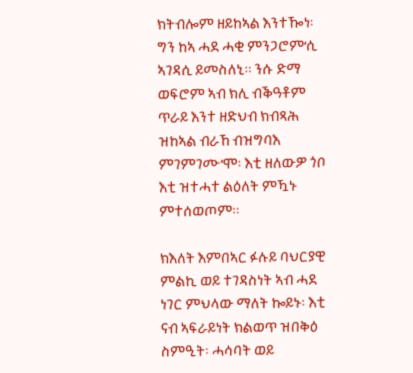ክትብሎም ዘይከኣል እንተዀነ፡ ግን ከኣ ሓደ ሓቂ ምንጋሮም‘ሲ ኣገዳሲ ይመስለኒ። ንሱ ድማ ወፍሮም ኣብ ክሊ ብቕዓቶም ጥራይ እንተ ዘድህብ ክብጻሕ ዝከኣል ብራኸ ብዝግባእ ምገምገሙ‘ሞ፡ እቲ ዘለውዎ ጎቦ እቲ ዝተሓተ ልዕለት ምዃኑ ምተሰወጦም።

ክእለት እምበኣር ፉሉይ ባህርያዊ ምልኪ ወይ ተገዳስነት ኣብ ሓደ ነገር ምህላው ማለት ኰይኑ፡ እቲ ናብ ኣፍራይነት ክልወጥ ዝበቅዕ ስምዒት፡ ሓሳባት ወይ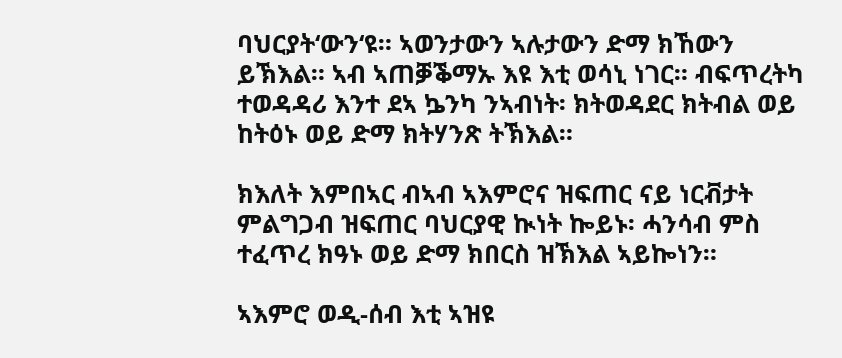ባህርያት‘ውን‘ዩ። ኣወንታውን ኣሉታውን ድማ ክኸውን ይኽእል። ኣብ ኣጠቓቕማኡ እዩ እቲ ወሳኒ ነገር። ብፍጥረትካ ተወዳዳሪ እንተ ደኣ ኴንካ ንኣብነት፡ ክትወዳደር ክትብል ወይ ከትዕኑ ወይ ድማ ክትሃንጽ ትኽእል።

ክእለት እምበኣር ብኣብ ኣእምሮና ዝፍጠር ናይ ነርቭታት ምልግጋብ ዝፍጠር ባህርያዊ ኲነት ኰይኑ፡ ሓንሳብ ምስ ተፈጥረ ክዓኑ ወይ ድማ ክበርስ ዝኽእል ኣይኰነን።

ኣእምሮ ወዲ-ሰብ እቲ ኣዝዩ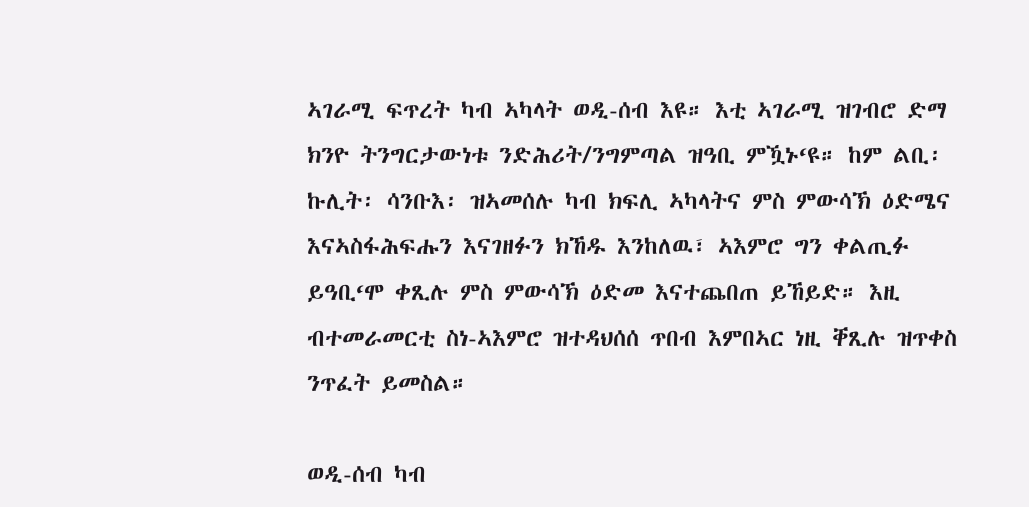ኣገራሚ ፍጥረት ካብ ኣካላት ወዲ-ሰብ እዩ። እቲ ኣገራሚ ዝገብሮ ድማ  ክንዮ ትንግርታውነቱ ንድሕሪት/ንግምጣል ዝዓቢ ምዃኑ‘ዩ። ከም ልቢ፡ ኩሊት፡ ሳንቡእ፡ ዝኣመሰሉ ካብ ክፍሊ ኣካላትና ምስ ምውሳኽ ዕድሜና እናኣስፋሕፍሑን እናገዘፉን ክኸዱ እንከለዉ፣ ኣእምሮ ግን ቀልጢፉ ይዓቢ‘ሞ ቀጺሉ ምስ ምውሳኽ ዕድመ እናተጨበጠ ይኸይድ። እዚ ብተመራመርቲ ስነ-ኣእምሮ ዝተዳህሰሰ ጥበብ እምበኣር ነዚ ቐጺሉ ዝጥቀስ ንጥፈት ይመስል።

ወዲ-ሰብ ካብ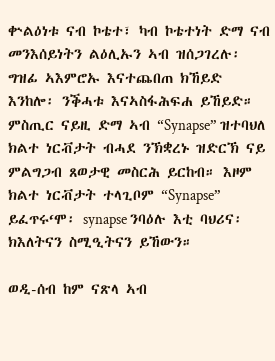ቍልዕነቱ ናብ ኮቴተ፣ ካብ ኮቴተነት ድማ ናብ መንእሰይነትን ልዕሊኡን ኣብ ዝሰጋገረሉ፡ ግዝፊ ኣእምሮኡ እናተጨበጠ ክኸይድ እንከሎ፡ ንቕሓቱ እናኣስፋሕፍሐ ይኸይድ። ምስጢር ናይዚ ድማ ኣብ “Synapse” ዝተባህለ ክልተ ነርቭታት ብሓደ ንኽቋረኑ ዝድርኽ ናይ ምልግጋብ ጸወታዊ መስርሕ ይርከብ። እዞም ክልተ ነርቭታት ተላጊቦም “Synapse” ይፈጥሩ‘ሞ፡ synapse ንባዕሉ እቲ ባህሪና፡ ክእለትናን ስሚዒትናን ይኸውን።

ወዲ-ሰብ ከም ናጽላ ኣብ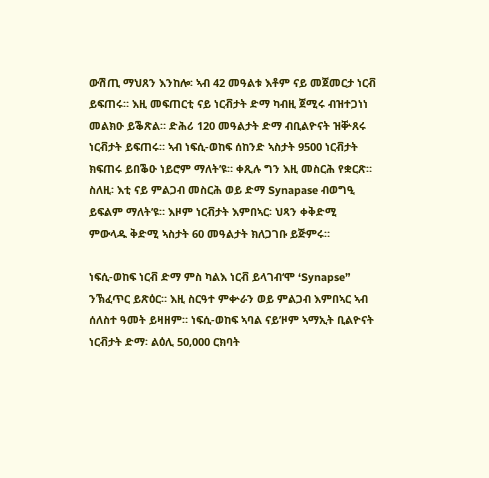ውሽጢ ማህጸን እንከሎ፡ ኣብ 42 መዓልቱ እቶም ናይ መጀመርታ ነርቭ ይፍጠሩ። እዚ መፍጠርቲ ናይ ነርቭታት ድማ ካብዚ ጀሚሩ ብዝተጋነነ መልክዑ ይቕጽል። ድሕሪ 120 መዓልታት ድማ ብቢልዮናት ዝቝጸሩ ነርቭታት ይፍጠሩ። ኣብ ነፍሲ-ወከፍ ሰከንድ ኣስታት 9500 ነርቭታት ክፍጠሩ ይበቕዑ ነይሮም ማለት’ዩ። ቀጺሉ ግን እዚ መስርሕ የቋርጽ። ስለዚ፡ እቲ ናይ ምልጋብ መስርሕ ወይ ድማ Synapase ብወግዒ ይፍልም ማለት’ዩ። እዞም ነርቭታት እምበኣር፡ ህጻን ቀቅድሚ ምውላዱ ቅድሚ ኣስታት 60 መዓልታት ክለጋገቡ ይጅምሩ።

ነፍሲ-ወከፍ ነርቭ ድማ ምስ ካልእ ነርቭ ይላገብ‘ሞ ‘Synapse” ንኽፈጥር ይጽዕር። እዚ ስርዓተ ምቍራን ወይ ምልጋብ እምበኣር ኣብ ሰለስተ ዓመት ይዛዘም። ነፍሲ-ወከፍ ኣባል ናይ’ዞም ኣማኢት ቢልዮናት ነርቭታት ድማ፡ ልዕሊ 50,000 ርክባት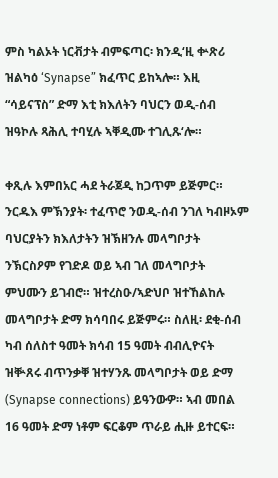ምስ ካልኦት ነርቭታት ብምፍጣር፡ ክንዲ‘ዚ ቍጽሪ ዝልካዕ ‘Synapse” ክፈጥር ይከኣሎ። እዚ “ሳይናፕስ” ድማ እቲ ክእለትን ባህርን ወዲ-ሰብ ዝዓኮሉ ጻሕሊ ተባሂሉ ኣቐዲሙ ተገሊጹ‘ሎ።

ቀጺሉ እምበአር ሓደ ትራጀዲ ከጋጥም ይጅምር። ንርዱእ ምኽንያት፡ ተፈጥሮ ንወዲ-ሰብ ንገለ ካብዞኦም ባህርያትን ክእለታትን ዝኽዘንሉ መላግቦታት ንኽርስዖም የገድዶ ወይ ኣብ ገለ መላግቦታት ምህሙን ይገብሮ። ዝተረስዑ/ኣድህቦ ዝተኸልከሉ መላግቦታት ድማ ክሳባበሩ ይጅምሩ። ስለዚ፡ ደቂ-ሰብ ካብ ሰለስተ ዓመት ክሳብ 15 ዓመት ብብሊዮናት ዝቝጸሩ ብጥንቃቐ ዝተሃንጹ መላግቦታት ወይ ድማ (Synapse connections) ይዓንውዎ። ኣብ መበል 16 ዓመት ድማ ነቶም ፍርቆም ጥራይ ሒዙ ይተርፍ።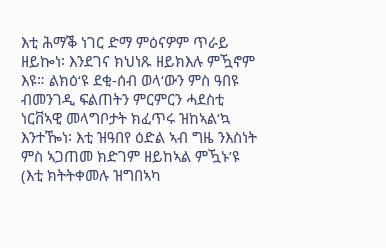እቲ ሕማቕ ነገር ድማ ምዕናዎም ጥራይ ዘይኰነ፡ እንደገና ክህነጹ ዘይክእሉ ምዃኖም እዩ። ልክዕ‘ዩ ደቂ-ሰብ ወላ‘ውን ምስ ዓበዩ ብመንገዲ ፍልጠትን ምርምርን ሓደስቲ ነርቨኣዊ መላግቦታት ክፈጥሩ ዝከኣል‘ኳ እንተዀነ፡ እቲ ዝዓበየ ዕድል ኣብ ግዜ ንእስነት ምስ ኣጋጠመ ክድገም ዘይከኣል ምዃኑ’ዩ (እቲ ክትትቀመሉ ዝግበኣካ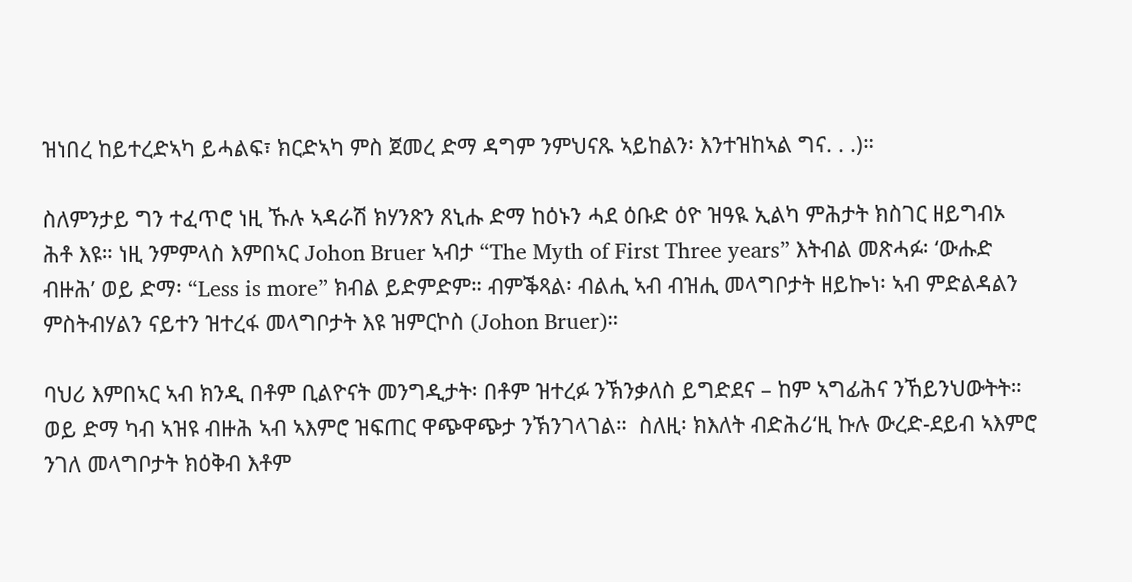ዝነበረ ከይተረድኣካ ይሓልፍ፣ ክርድኣካ ምስ ጀመረ ድማ ዳግም ንምህናጹ ኣይከልን፡ እንተዝከኣል ግና. . .)።

ስለምንታይ ግን ተፈጥሮ ነዚ ኹሉ ኣዳራሽ ክሃንጽን ጸኒሑ ድማ ከዕኑን ሓደ ዕቡድ ዕዮ ዝዓዪ ኢልካ ምሕታት ክስገር ዘይግብኦ ሕቶ እዩ። ነዚ ንምምላስ እምበኣር Johon Bruer ኣብታ “The Myth of First Three years” እትብል መጽሓፉ፡ ‘ውሑድ ብዙሕ’ ወይ ድማ፡ “Less is more” ክብል ይድምድም። ብምቕጻል፡ ብልሒ ኣብ ብዝሒ መላግቦታት ዘይኰነ፡ ኣብ ምድልዳልን ምስትብሃልን ናይተን ዝተረፋ መላግቦታት እዩ ዝምርኮስ (Johon Bruer)።

ባህሪ እምበኣር ኣብ ክንዲ በቶም ቢልዮናት መንግዲታት፡ በቶም ዝተረፉ ንኽንቃለስ ይግድደና – ከም ኣግፊሕና ንኸይንህውትት። ወይ ድማ ካብ ኣዝዩ ብዙሕ ኣብ ኣእምሮ ዝፍጠር ዋጭዋጭታ ንኽንገላገል።  ስለዚ፡ ክእለት ብድሕሪ‘ዚ ኩሉ ውረድ-ደይብ ኣእምሮ ንገለ መላግቦታት ክዕቅብ እቶም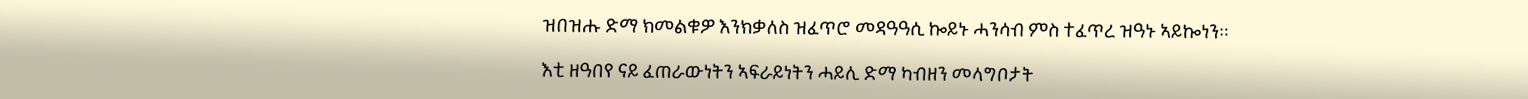ዝበዝሑ ድማ ክመልቁዎ እንክቃለስ ዝፈጥሮ መዳዓዓሲ ኰይኑ ሓንሳብ ምስ ተፈጥረ ዝዓኑ ኣይኰነን።

እቲ ዘዓበየ ናይ ፈጠራውነትን ኣፍራይነትን ሓይሊ ድማ ካብዘን መላግቦታት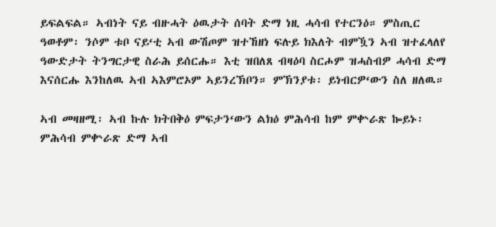ይፍልፍል። ኣብነት ናይ ብዙሓት ዕዉታት ሰባት ድማ ነዚ ሓሳብ የተርንዕ። ምስጢር ዓወቶም፡ ንሶም ቱቦ ናይ‘ቲ ኣብ ውሽጦም ዝተኸዘነ ፍሉይ ክእለት ብምዃን ኣብ ዝተፈላለየ ዓውድታት ትንግርታዊ ስራሕ ይሰርሑ። እቲ ዝበለጸ ብዛዕባ ስርሖም ዝሓስብዎ ሓሳብ ድማ እናሰርሑ እንከለዉ ኣብ ኣእምሮኦም ኣይንረኽቦን። ምኽንያቱ፡ ይነብርዎ‘ውን ስለ ዘለዉ።

ኣብ መዛዘሚ፡ ኣብ ኩሉ ክትበቅዕ ምፍታን‘ውን ልክዕ ምሕሳብ ከም ምቍራጽ ኰይኑ፡ ምሕሳብ ምቍራጽ ድማ ኣብ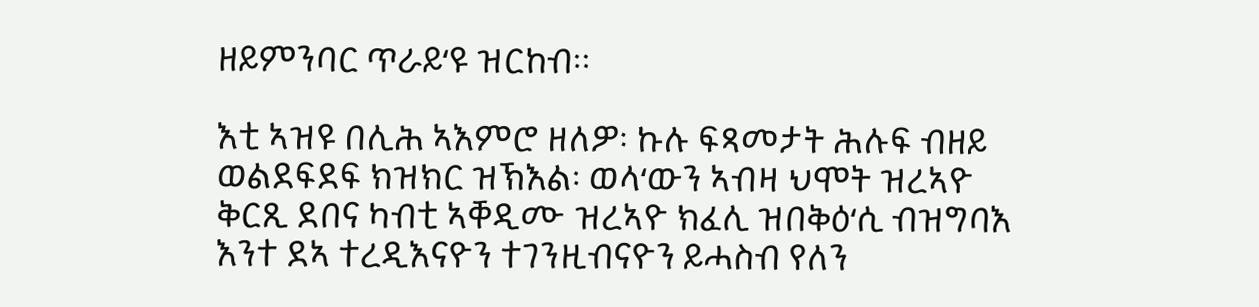ዘይምንባር ጥራይ‘ዩ ዝርከብ።

እቲ ኣዝዩ በሊሕ ኣእምሮ ዘለዎ፡ ኩሉ ፍጻመታት ሕሉፍ ብዘይ ወልደፍደፍ ክዝክር ዝኽእል፡ ወላ‘ውን ኣብዛ ህሞት ዝረኣዮ ቅርጺ ደበና ካብቲ ኣቐዲሙ ዝረኣዮ ክፈሊ ዝበቅዕ‘ሲ ብዝግባእ እንተ ደኣ ተረዲእናዮን ተገንዚብናዮን ይሓስብ የለን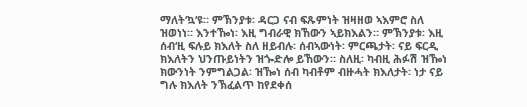ማለት‘ኳ‘ዩ። ምኽንያቱ፡ ዳርጋ ናብ ፍጹምነት ዝዛዘወ ኣእምሮ ስለ ዝወነነ። እንተዀነ፡ እዚ ግብራዊ ክኸውን ኣይክእልን። ምኽንያቱ፡ እዚ ሰብ‘ዚ ፍሉይ ክእለት ስለ ዘይብሉ፡ ሰብኣውነት፡ ምርጫታት፡ ናይ ፍርዲ ክእለትን ህንጡይነትን ዝጐድሎ ይኸውን። ስለዚ፡ ካብዚ ሕፉሽ ዝዀነ ክውንነት ንምግልጋል፡ ዝዀነ ሰብ ካብቶም ብዙሓት ክእለታት፡ ነታ ናይ ግሉ ክእለት ንኽፈልጥ ከየደቀሰ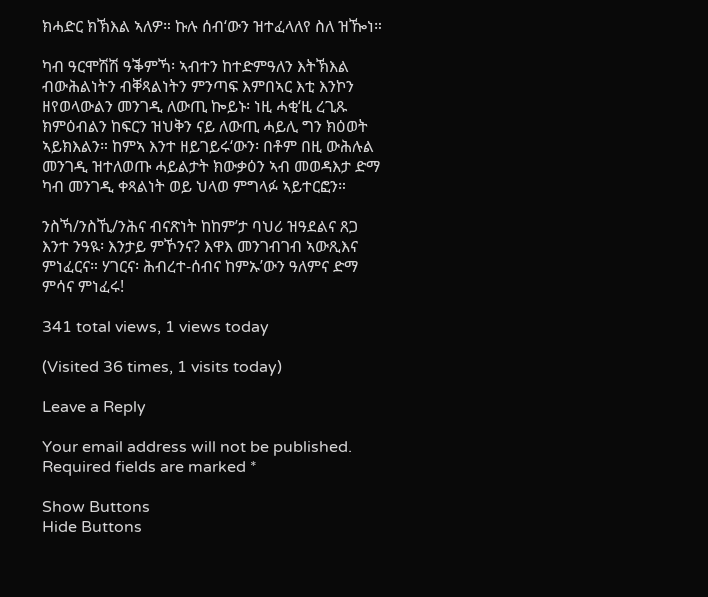ክሓድር ክኽእል ኣለዎ። ኩሉ ሰብ‘ውን ዝተፈላለየ ስለ ዝዀነ።

ካብ ዓርሞሽሽ ዓቕምኻ፡ ኣብተን ከተድምዓለን እትኽእል ብውሕልነትን ብቐጻልነትን ምንጣፍ እምበኣር እቲ እንኮን ዘየወላውልን መንገዲ ለውጢ ኰይኑ፡ ነዚ ሓቂ‘ዚ ረጊጹ ክምዕብልን ከፍርን ዝህቅን ናይ ለውጢ ሓይሊ ግን ክዕወት ኣይክእልን። ከምኣ እንተ ዘይገይሩ‘ውን፡ በቶም በዚ ውሕሉል መንገዲ ዝተለወጡ ሓይልታት ክውቃዕን ኣብ መወዳእታ ድማ ካብ መንገዲ ቀጻልነት ወይ ህላወ ምግላፉ ኣይተርፎን።

ንስኻ/ንስኺ/ንሕና ብናጽነት ከከም’ታ ባህሪ ዝዓደልና ጸጋ እንተ ንዓዪ፡ እንታይ ምኾንና? እዋእ መንገብገብ ኣውጺእና ምነፈርና። ሃገርና፡ ሕብረተ-ሰብና ከምኡ’ውን ዓለምና ድማ ምሳና ምነፈሩ!

341 total views, 1 views today

(Visited 36 times, 1 visits today)

Leave a Reply

Your email address will not be published. Required fields are marked *

Show Buttons
Hide Buttons